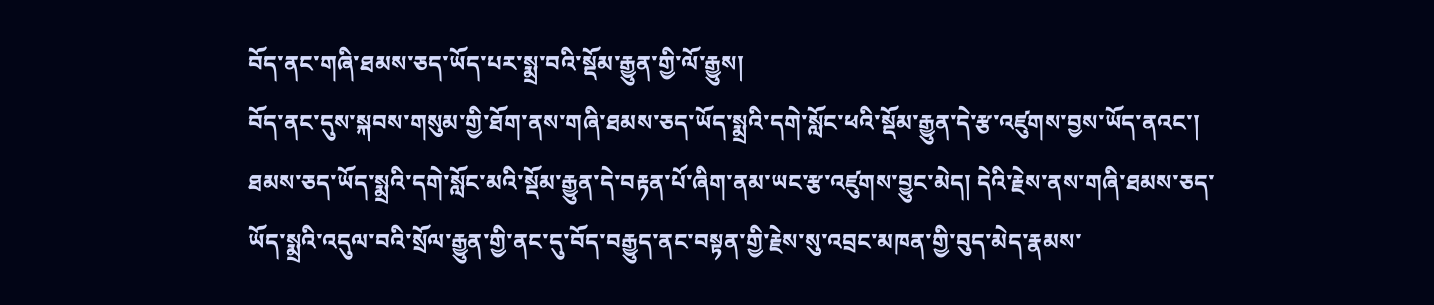བོད་ནང་གཞི་ཐམས་ཅད་ཡོད་པར་སྨྲ་བའི་སྡོམ་རྒྱུན་གྱི་ལོ་རྒྱུས།
བོད་ནང་དུས་སྐབས་གསུམ་གྱི་ཐོག་ནས་གཞི་ཐམས་ཅད་ཡོད་སྨྲའི་དགེ་སློང་ཕའི་སྡོམ་རྒྱུན་དེ་རྩ་འཛུགས་བྱས་ཡོད་ནའང་། ཐམས་ཅད་ཡོད་སྨྲའི་དགེ་སློང་མའི་སྡོམ་རྒྱུན་དེ་བརྟན་པོ་ཞིག་ནམ་ཡང་རྩ་འཛུགས་བྱུང་མེད། དེའི་རྗེས་ནས་གཞི་ཐམས་ཅད་ཡོད་སྨྲའི་འདུལ་བའི་སྲོལ་རྒྱུན་གྱི་ནང་དུ་བོད་བརྒྱུད་ནང་བསྟན་གྱི་རྗེས་སུ་འབྲང་མཁན་གྱི་བུད་མེད་རྣམས་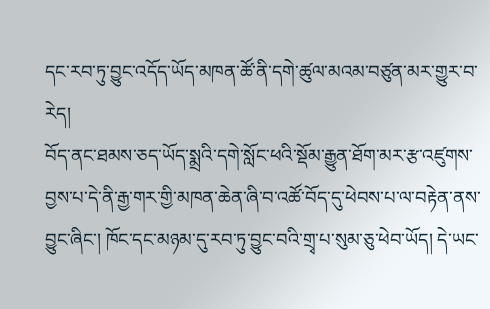དང་རབ་ཏུ་བྱུང་འདོད་ཡོད་མཁན་ཚོ་ནི་དགེ་ཚུལ་མའམ་བཙུན་མར་གྱུར་བ་རེད།
བོད་ནང་ཐམས་ཅད་ཡོད་སྨྲའི་དགེ་སློང་ཕའི་སྡོམ་རྒྱུན་ཐོག་མར་རྩ་འཛུགས་བྱས་པ་དེ་ནི་རྒྱ་གར་གྱི་མཁན་ཆེན་ཞི་བ་འཚོ་བོད་དུ་ཕེབས་པ་ལ་བརྟེན་ནས་བྱུང་ཞིང་། ཁོང་དང་མཉམ་དུ་རབ་ཏུ་བྱུང་བའི་གྲྭ་པ་སུམ་ཅུ་ཕེབ་ཡོད། དེ་ཡང་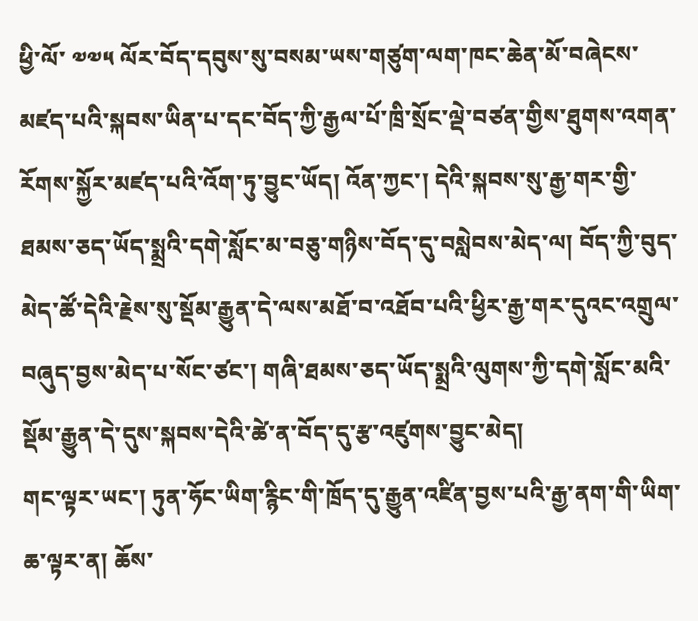ཕྱི་ལོ་ ༧༧༥ ལོར་བོད་དབུས་སུ་བསམ་ཡས་གཙུག་ལག་ཁང་ཆེན་མོ་བཞེངས་མཛད་པའི་སྐབས་ཡིན་པ་དང་བོད་ཀྱི་རྒྱལ་པོ་ཁྲི་སྲོང་ལྡེ་བཙན་གྱིས་ཐུགས་འགན་རོགས་སྐྱོར་མཛད་པའི་འོག་ཏུ་བྱུང་ཡོད། འོན་ཀྱང་། དེའི་སྐབས་སུ་རྒྱ་གར་གྱི་ཐམས་ཅད་ཡོད་སྨྲའི་དགེ་སློང་མ་བཅུ་གཉིས་བོད་དུ་བསླེབས་མེད་ལ། བོད་ཀྱི་བུད་མེད་ཚོ་དེའི་རྗེས་སུ་སྡོམ་རྒྱུན་དེ་ལས་མཐོ་བ་འཐོབ་པའི་ཕྱིར་རྒྱ་གར་དུའང་འགྲུལ་བཞུད་བྱས་མེད་པ་སོང་ཙང་། གཞི་ཐམས་ཅད་ཡོད་སྨྲའི་ལུགས་ཀྱི་དགེ་སློང་མའི་སྡོམ་རྒྱུན་དེ་དུས་སྐབས་དེའི་ཚེ་ན་བོད་དུ་རྩ་འཛུགས་བྱུང་མེད།
གང་ལྟར་ཡང་། ཏུན་ཧོང་ཡིག་རྙིང་གི་ཁྲོད་དུ་རྒྱུན་འཛིན་བྱས་པའི་རྒྱ་ནག་གི་ཡིག་ཆ་ལྟར་ན། ཆོས་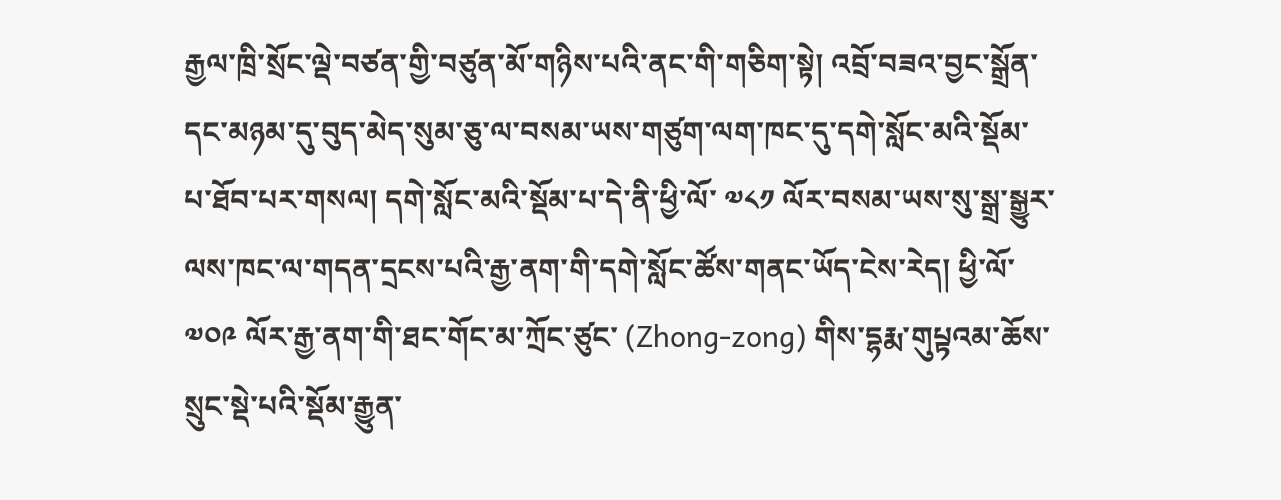རྒྱལ་ཁྲི་སྲོང་ལྡེ་བཙན་གྱི་བཙུན་མོ་གཉིས་པའི་ནང་གི་གཅིག་སྟེ། འབྲོ་བཟའ་བྱང་སྒྲོན་དང་མཉམ་དུ་བུད་མེད་སུམ་ཅུ་ལ་བསམ་ཡས་གཙུག་ལག་ཁང་དུ་དགེ་སློང་མའི་སྡོམ་པ་ཐོབ་པར་གསལ། དགེ་སློང་མའི་སྡོམ་པ་དེ་ནི་ཕྱི་ལོ་ ༧༨༡ ལོར་བསམ་ཡས་སུ་སྒྲ་སྒྱུར་ལས་ཁང་ལ་གདན་དྲངས་པའི་རྒྱ་ནག་གི་དགེ་སློང་ཚོས་གནང་ཡོད་ངེས་རེད། ཕྱི་ལོ་ ༧༠༩ ལོར་རྒྱ་ནག་གི་ཐང་གོང་མ་ཀྲོང་ཙུང་ (Zhong-zong) གིས་དྷརྨ་གུཔྟའམ་ཆོས་སྲུང་སྡེ་པའི་སྡོམ་རྒྱུན་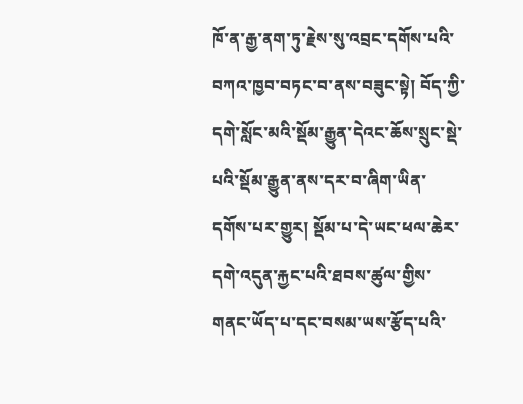ཁོ་ན་རྒྱ་ནག་ཏུ་རྗེས་སུ་འབྲང་དགོས་པའི་བཀའ་ཁྱབ་བཏང་བ་ནས་བཟུང་སྟེ། བོད་ཀྱི་དགེ་སློང་མའི་སྡོམ་རྒྱུན་དེའང་ཆོས་སྲུང་སྡེ་པའི་སྡོམ་རྒྱུན་ནས་དར་བ་ཞིག་ཡིན་དགོས་པར་གྱུར། སྡོམ་པ་དེ་ཡང་ཕལ་ཆེར་དགེ་འདུན་རྐྱང་པའི་ཐབས་ཚུལ་གྱིས་གནང་ཡོད་པ་དང་བསམ་ཡས་རྩོད་པའི་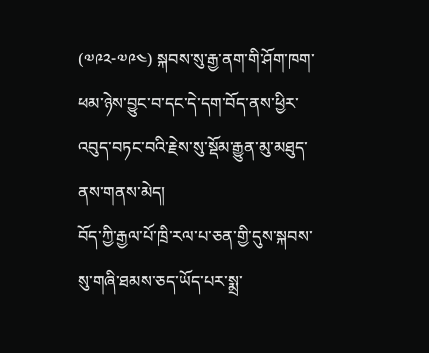(༧༩༢-༧༩༤) སྐབས་སུ་རྒྱ་ནག་གི་ཤོག་ཁག་ཕམ་ཉེས་བྱུང་བ་དང་དེ་དག་བོད་ནས་ཕྱིར་འབུད་བཏང་བའི་རྗེས་སུ་སྡོམ་རྒྱུན་མུ་མཐུད་ནས་གནས་མེད།
བོད་ཀྱི་རྒྱལ་པོ་ཁྲི་རལ་པ་ཅན་གྱི་དུས་སྐབས་སུ་གཞི་ཐམས་ཅད་ཡོད་པར་སྨྲ་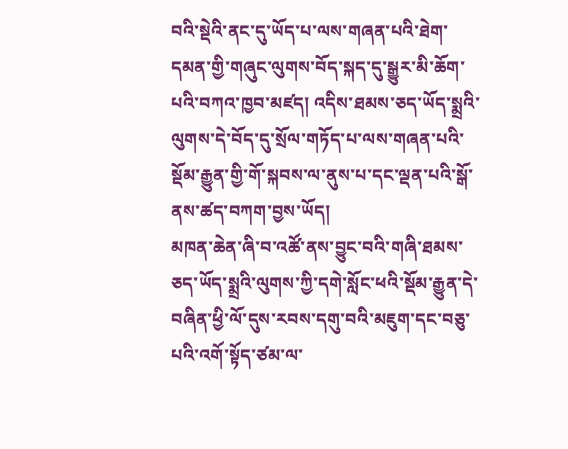བའི་སྡེའི་ནང་དུ་ཡོད་པ་ལས་གཞན་པའི་ཐེག་དམན་གྱི་གཞུང་ལུགས་བོད་སྐད་དུ་སྒྱུར་མི་ཆོག་པའི་བཀའ་ཁྱབ་མཛད། འདིས་ཐམས་ཅད་ཡོད་སྨྲའི་ལུགས་དེ་བོད་དུ་སྲོལ་གཏོད་པ་ལས་གཞན་པའི་སྡོམ་རྒྱུན་གྱི་གོ་སྐབས་ལ་ནུས་པ་དང་ལྡན་པའི་སྒོ་ནས་ཚད་བཀག་བྱས་ཡོད།
མཁན་ཆེན་ཞི་བ་འཚོ་ནས་བྱུང་བའི་གཞི་ཐམས་ཅད་ཡོད་སྨྲའི་ལུགས་ཀྱི་དགེ་སློང་ཕའི་སྡོམ་རྒྱུན་དེ་བཞིན་ཕྱི་ལོ་དུས་རབས་དགུ་བའི་མཇུག་དང་བཅུ་པའི་འགོ་སྟོད་ཙམ་ལ་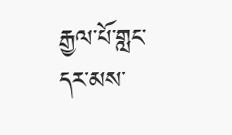རྒྱལ་པོ་གླང་དར་མས་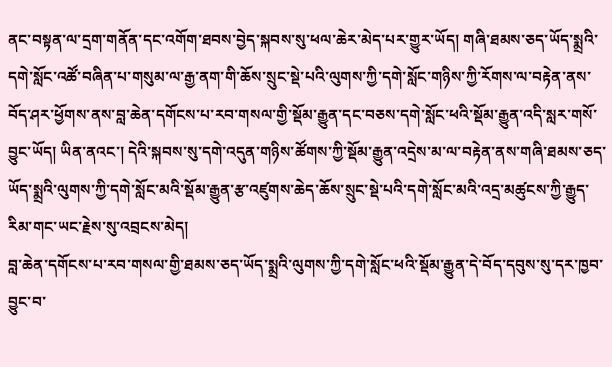ནང་བསྟན་ལ་དྲག་གནོན་དང་འགོག་ཐབས་བྱེད་སྐབས་སུ་ཕལ་ཆེར་མེད་པར་གྱུར་ཡོད། གཞི་ཐམས་ཅད་ཡོད་སྨྲའི་དགེ་སློང་འཚོ་བཞིན་པ་གསུམ་ལ་རྒྱ་ནག་གི་ཆོས་སྲུང་སྡེ་པའི་ལུགས་ཀྱི་དགེ་སློང་གཉིས་ཀྱི་རོགས་ལ་བརྟེན་ནས་བོད་ཤར་ཕྱོགས་ནས་བླ་ཆེན་དགོངས་པ་རབ་གསལ་གྱི་སྡོམ་རྒྱུན་དང་བཅས་དགེ་སློང་ཕའི་སྡོམ་རྒྱུན་འདི་སླར་གསོ་བྱུང་ཡོད། ཡིན་ནའང་། དེའི་སྐབས་སུ་དགེ་འདུན་གཉིས་ཚོགས་ཀྱི་སྡོམ་རྒྱུན་འདྲེས་མ་ལ་བརྟེན་ནས་གཞི་ཐམས་ཅད་ཡོད་སྨྲའི་ལུགས་ཀྱི་དགེ་སློང་མའི་སྡོམ་རྒྱུན་རྩ་འཛུགས་ཆེད་ཆོས་སྲུང་སྡེ་པའི་དགེ་སློང་མའི་འདྲ་མཚུངས་ཀྱི་རྒྱུད་རིམ་གང་ཡང་རྗེས་སུ་འབྲངས་མེད།
བླ་ཆེན་དགོངས་པ་རབ་གསལ་གྱི་ཐམས་ཅད་ཡོད་སྨྲའི་ལུགས་ཀྱི་དགེ་སློང་ཕའི་སྡོམ་རྒྱུན་དེ་བོད་དབུས་སུ་དར་ཁྱབ་བྱུང་བ་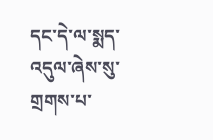དང་དེ་ལ་སྨད་འདུལ་ཞེས་སུ་གྲགས་པ་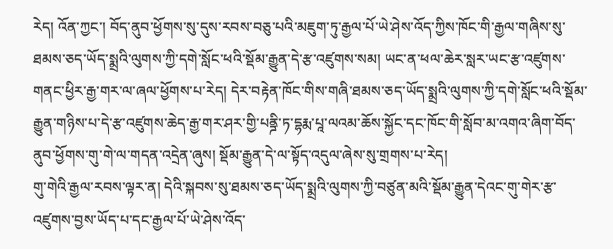རེད། འོན་ཀྱང་། བོད་ནུབ་ཕྱོགས་སུ་དུས་རབས་བཅུ་པའི་མཇུག་ཏུ་རྒྱལ་པོ་ཡེ་ཤེས་འོད་ཀྱིས་ཁོང་གི་རྒྱལ་གཞིས་སུ་ཐམས་ཅད་ཡོད་སྨྲའི་ལུགས་ཀྱི་དགེ་སློང་ཕའི་སྡོམ་རྒྱུན་དེ་རྩ་འཛུགས་སམ། ཡང་ན་ཕལ་ཆེར་སླར་ཡང་རྩ་འཛུགས་གནང་ཕྱིར་རྒྱ་གར་ལ་ཞལ་ཕྱོགས་པ་རེད། དེར་བརྟེན་ཁོང་གིས་གཞི་ཐམས་ཅད་ཡོད་སྨྲའི་ལུགས་ཀྱི་དགེ་སློང་ཕའི་སྡོམ་རྒྱུན་གཉིས་པ་དེ་རྩ་འཛུགས་ཆེད་རྒྱ་གར་ཤར་གྱི་པནྜི་ཏ་དྷརྨ་པཱ་ལའམ་ཆོས་སྐྱོང་དང་ཁོང་གི་སློབ་མ་འགའ་ཞིག་བོད་ནུབ་ཕྱོགས་གུ་གེ་ལ་གདན་འདྲེན་ཞུས། སྡོམ་རྒྱུན་དེ་ལ་སྟོད་འདུལ་ཞེས་སུ་གྲགས་པ་རེད།
གུ་གེའི་རྒྱལ་རབས་ལྟར་ན། དེའི་སྐབས་སུ་ཐམས་ཅད་ཡོད་སྨྲའི་ལུགས་ཀྱི་བཙུན་མའི་སྡོམ་རྒྱུན་དེའང་གུ་གེར་རྩ་འཛུགས་བྱས་ཡོད་པ་དང་རྒྱལ་པོ་ཡེ་ཤེས་འོད་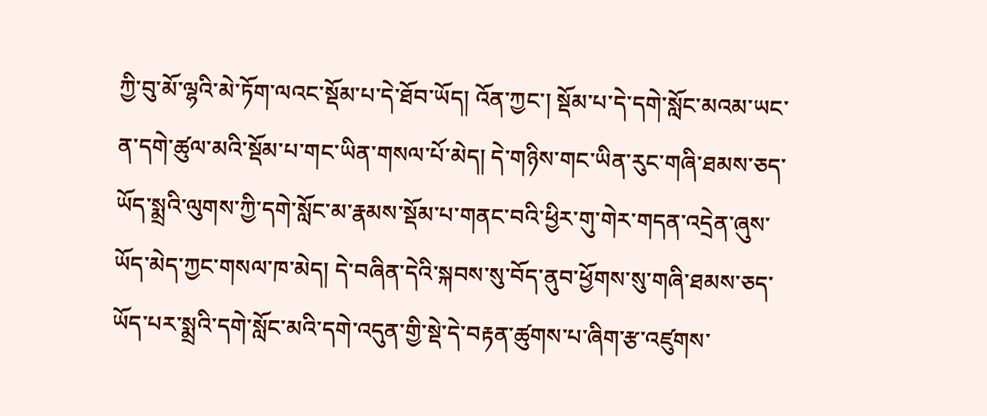ཀྱི་བུ་མོ་ལྷའི་མེ་ཏོག་ལའང་སྡོམ་པ་དེ་ཐོབ་ཡོད། འོན་ཀྱང་། སྡོམ་པ་དེ་དགེ་སློང་མའམ་ཡང་ན་དགེ་ཚུལ་མའི་སྡོམ་པ་གང་ཡིན་གསལ་པོ་མེད། དེ་གཉིས་གང་ཡིན་རུང་གཞི་ཐམས་ཅད་ཡོད་སྨྲའི་ལུགས་ཀྱི་དགེ་སློང་མ་རྣམས་སྡོམ་པ་གནང་བའི་ཕྱིར་གུ་གེར་གདན་འདྲེན་ཞུས་ཡོད་མེད་ཀྱང་གསལ་ཁ་མེད། དེ་བཞིན་དེའི་སྐབས་སུ་བོད་ནུབ་ཕྱོགས་སུ་གཞི་ཐམས་ཅད་ཡོད་པར་སྨྲའི་དགེ་སློང་མའི་དགེ་འདུན་གྱི་སྡེ་དེ་བརྟན་ཚུགས་པ་ཞིག་རྩ་འཛུགས་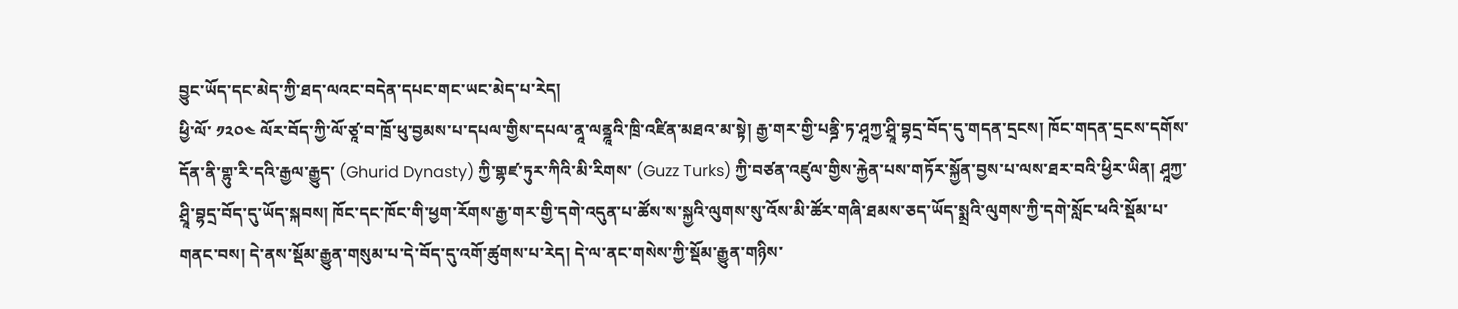བྱུང་ཡོད་དང་མེད་ཀྱི་ཐད་ལའང་བདེན་དཔང་གང་ཡང་མེད་པ་རེད།
ཕྱི་ལོ་ ༡༢༠༤ ལོར་བོད་ཀྱི་ལོ་ཙཱ་བ་ཁྲོ་ཕུ་བྱམས་པ་དཔལ་གྱིས་དཔལ་ནཱ་ལནྜཱའི་ཁྲི་འཛིན་མཐའ་མ་སྟེ། རྒྱ་གར་གྱི་པནྜི་ཏ་ཤཱཀྱ་ཤྲཱི་བྷདྲ་བོད་དུ་གདན་དྲངས། ཁོང་གདན་དྲངས་དགོས་དོན་ནི་གྷུ་རི་དའི་རྒྱལ་རྒྱུད་ (Ghurid Dynasty) ཀྱི་གྷཛ་ཏུར་ཀིའི་མི་རིགས་ (Guzz Turks) ཀྱི་བཙན་འཛུལ་གྱིས་རྐྱེན་པས་གཏོར་སྐྱོན་བྱས་པ་ལས་ཐར་བའི་ཕྱིར་ཡིན། ཤཱཀྱ་ཤྲཱི་བྷདྲ་བོད་དུ་ཡོད་སྐབས། ཁོང་དང་ཁོང་གི་ཕྱག་རོགས་རྒྱ་གར་གྱི་དགེ་འདུན་པ་ཚོས་ས་སྐྱའི་ལུགས་སུ་འོས་མི་ཚོར་གཞི་ཐམས་ཅད་ཡོད་སྨྲའི་ལུགས་ཀྱི་དགེ་སློང་ཕའི་སྡོམ་པ་གནང་བས། དེ་ནས་སྡོམ་རྒྱུན་གསུམ་པ་དེ་བོད་དུ་འགོ་ཚུགས་པ་རེད། དེ་ལ་ནང་གསེས་ཀྱི་སྡོམ་རྒྱུན་གཉིས་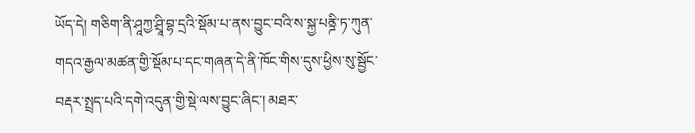ཡོད་དེ། གཅིག་ནི་ཤཱཀྱ་ཤྲཱི་བྷ་དྲའི་སྡོམ་པ་ནས་བྱུང་བའི་ས་སྐྱ་པནྜི་ཏ་ཀུན་གདའ་རྒྱལ་མཚན་གྱི་སྡོམ་པ་དང་གཞན་དེ་ནི་ཁོང་གིས་དུས་ཕྱིས་སུ་སྦྱོང་བརྡར་སྤྲད་པའི་དགེ་འདུན་གྱི་སྡེ་ལས་བྱུང་ཞིང་། མཐར་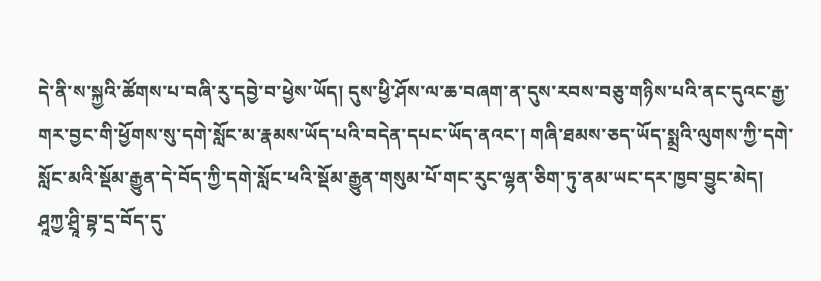དེ་ནི་ས་སྐྱའི་ཚོགས་པ་བཞི་རུ་དབྱེ་བ་ཕྱེས་ཡོད། དུས་ཕྱི་ཤོས་ལ་ཆ་བཞག་ན་དུས་རབས་བཅུ་གཉིས་པའི་ནང་དུའང་རྒྱ་གར་བྱང་གི་ཕྱོགས་སུ་དགེ་སློང་མ་རྣམས་ཡོད་པའི་བདེན་དཔང་ཡོད་ནའང་། གཞི་ཐམས་ཅད་ཡོད་སྨྲའི་ལུགས་ཀྱི་དགེ་སློང་མའི་སྡོམ་རྒྱུན་དེ་བོད་ཀྱི་དགེ་སློང་ཕའི་སྡོམ་རྒྱུན་གསུམ་པོ་གང་རུང་ལྷན་ཅིག་ཏུ་ནམ་ཡང་དར་ཁྱབ་བྱུང་མེད།
ཤཱཀྱ་ཤྲཱི་བྷ་དྲ་བོད་དུ་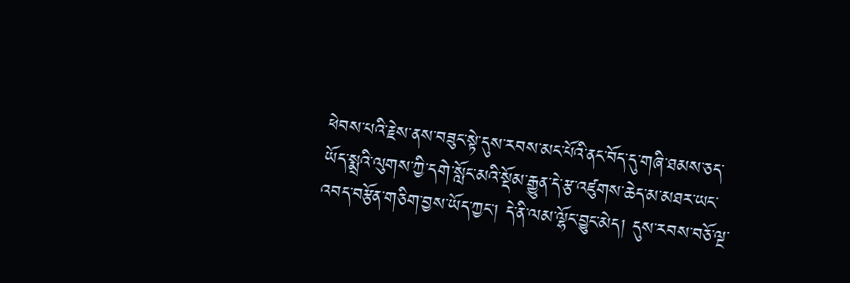ཕེབས་པའི་རྗེས་ནས་བཟུང་སྟེ་དུས་རབས་མང་པོའི་ནང་བོད་དུ་གཞི་ཐམས་ཅད་ཡོད་སྨྲའི་ལུགས་ཀྱི་དགེ་སློང་མའི་སྡོམ་རྒྱུན་དེ་རྩ་འཛུགས་ཆེད་མ་མཐར་ཡང་འབད་བརྩོན་གཅིག་བྱས་ཡོད་ཀྱང་། དེ་ནི་ལམ་ལྷོང་བྱུང་མེད། དུས་རབས་བཅོ་ལྔ་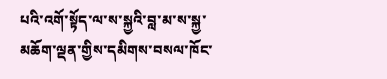པའི་འགོ་སྟོད་ལ་ས་སྐྱའི་བླ་མ་ས་སྐྱ་མཆོག་ལྡན་གྱིས་དམིགས་བསལ་ཁོང་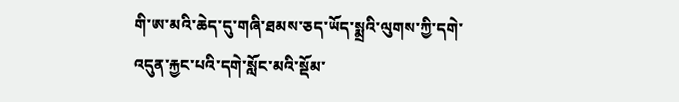གི་ཨ་མའི་ཆེད་དུ་གཞི་ཐམས་ཅད་ཡོད་སྨྲའི་ལུགས་ཀྱི་དགེ་འདུན་རྐྱང་པའི་དགེ་སློང་མའི་སྡོམ་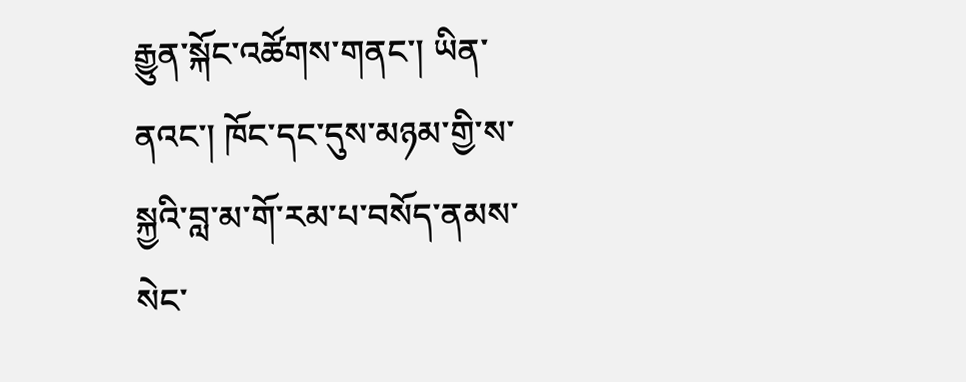རྒྱུན་སྐོང་འཚོགས་གནང་། ཡིན་ནའང་། ཁོང་དང་དུས་མཉམ་གྱི་ས་སྐྱའི་བླ་མ་གོ་རམ་པ་བསོད་ནམས་སེང་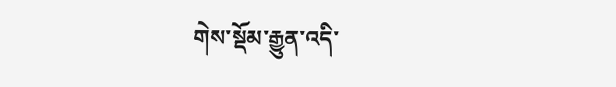གེས་སྡོམ་རྒྱུན་འདི་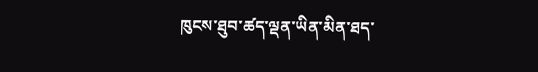ཁུངས་ཐུབ་ཚད་ལྡན་ཡིན་མིན་ཐད་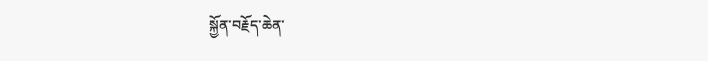སྐྱོན་བརྗོད་ཆེན་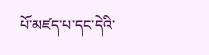པོ་མཛད་པ་དང་དེའི་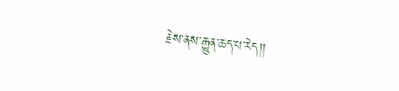རྗེས་ནས་རྒྱུན་ཆད་པ་རེད།།